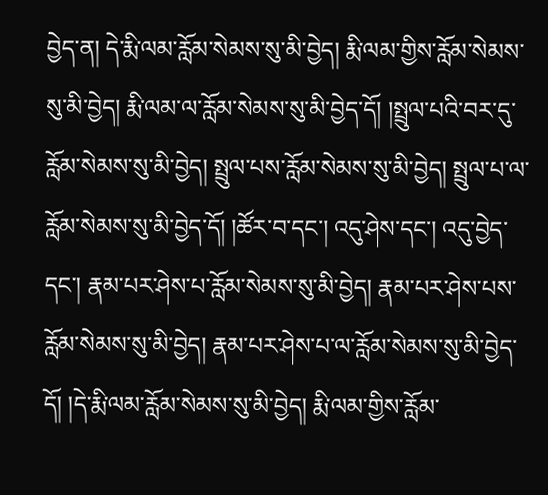བྱེད་ན། དེ་རྨི་ལམ་རློམ་སེམས་སུ་མི་བྱེད། རྨི་ལམ་གྱིས་རློམ་སེམས་སུ་མི་བྱེད། རྨི་ལམ་ལ་རློམ་སེམས་སུ་མི་བྱེད་དོ། །སྤྲུལ་པའི་བར་དུ་རློམ་སེམས་སུ་མི་བྱེད། སྤྲུལ་པས་རློམ་སེམས་སུ་མི་བྱེད། སྤྲུལ་པ་ལ་རློམ་སེམས་སུ་མི་བྱེད་དོ། །ཚོར་བ་དང་། འདུ་ཤེས་དང་། འདུ་བྱེད་དང་། རྣམ་པར་ཤེས་པ་རློམ་སེམས་སུ་མི་བྱེད། རྣམ་པར་ཤེས་པས་རློམ་སེམས་སུ་མི་བྱེད། རྣམ་པར་ཤེས་པ་ལ་རློམ་སེམས་སུ་མི་བྱེད་དོ། །དེ་རྨི་ལམ་རློམ་སེམས་སུ་མི་བྱེད། རྨི་ལམ་གྱིས་རློམ་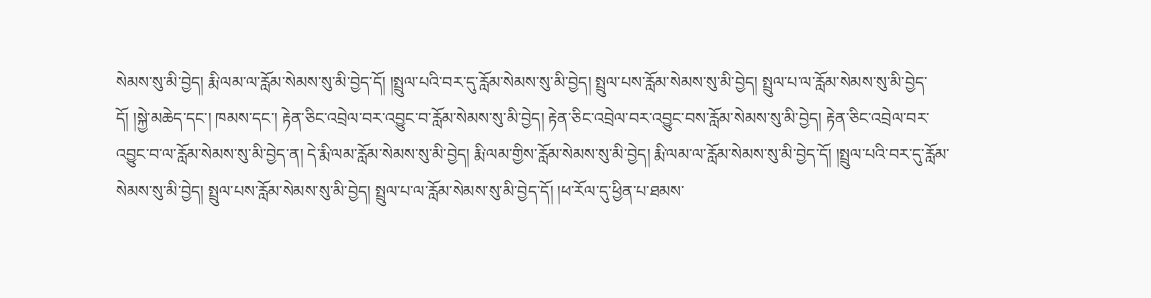སེམས་སུ་མི་བྱེད། རྨི་ལམ་ལ་རློམ་སེམས་སུ་མི་བྱེད་དོ། །སྤྲུལ་པའི་བར་དུ་རློམ་སེམས་སུ་མི་བྱེད། སྤྲུལ་པས་རློམ་སེམས་སུ་མི་བྱེད། སྤྲུལ་པ་ལ་རློམ་སེམས་སུ་མི་བྱེད་དོ། །སྐྱེ་མཆེད་དང་། ཁམས་དང་། རྟེན་ཅིང་འབྲེལ་བར་འབྱུང་བ་རློམ་སེམས་སུ་མི་བྱེད། རྟེན་ཅིང་འབྲེལ་བར་འབྱུང་བས་རློམ་སེམས་སུ་མི་བྱེད། རྟེན་ཅིང་འབྲེལ་བར་འབྱུང་བ་ལ་རློམ་སེམས་སུ་མི་བྱེད་ན། དེ་རྨི་ལམ་རློམ་སེམས་སུ་མི་བྱེད། རྨི་ལམ་གྱིས་རློམ་སེམས་སུ་མི་བྱེད། རྨི་ལམ་ལ་རློམ་སེམས་སུ་མི་བྱེད་དོ། །སྤྲུལ་པའི་བར་དུ་རློམ་སེམས་སུ་མི་བྱེད། སྤྲུལ་པས་རློམ་སེམས་སུ་མི་བྱེད། སྤྲུལ་པ་ལ་རློམ་སེམས་སུ་མི་བྱེད་དོ། །ཕ་རོལ་དུ་ཕྱིན་པ་ཐམས་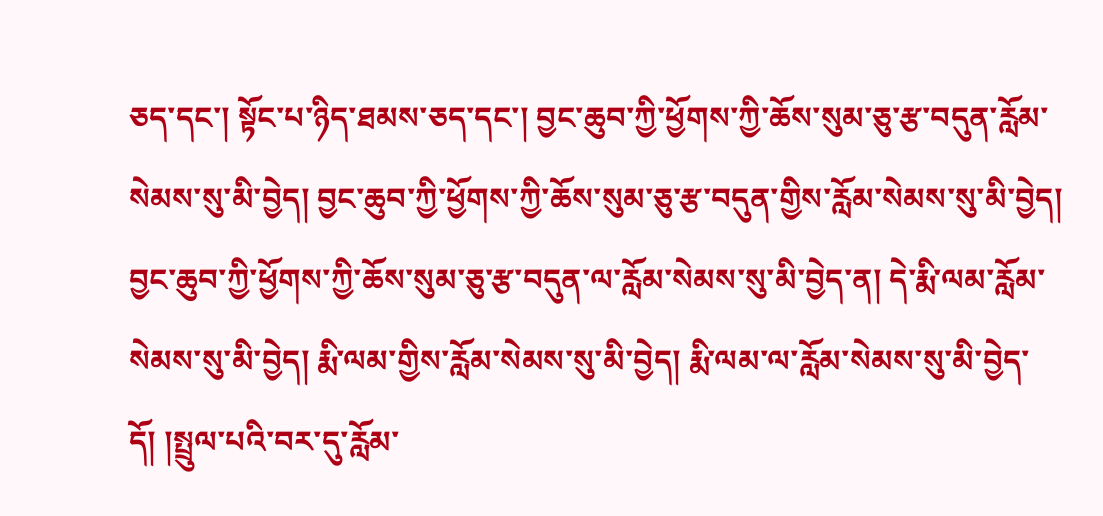ཅད་དང་། སྟོང་པ་ཉིད་ཐམས་ཅད་དང་། བྱང་ཆུབ་ཀྱི་ཕྱོགས་ཀྱི་ཆོས་སུམ་ཅུ་རྩ་བདུན་རློམ་སེམས་སུ་མི་བྱེད། བྱང་ཆུབ་ཀྱི་ཕྱོགས་ཀྱི་ཆོས་སུམ་ཅུ་རྩ་བདུན་གྱིས་རློམ་སེམས་སུ་མི་བྱེད། བྱང་ཆུབ་ཀྱི་ཕྱོགས་ཀྱི་ཆོས་སུམ་ཅུ་རྩ་བདུན་ལ་རློམ་སེམས་སུ་མི་བྱེད་ན། དེ་རྨི་ལམ་རློམ་སེམས་སུ་མི་བྱེད། རྨི་ལམ་གྱིས་རློམ་སེམས་སུ་མི་བྱེད། རྨི་ལམ་ལ་རློམ་སེམས་སུ་མི་བྱེད་དོ། །སྤྲུལ་པའི་བར་དུ་རློམ་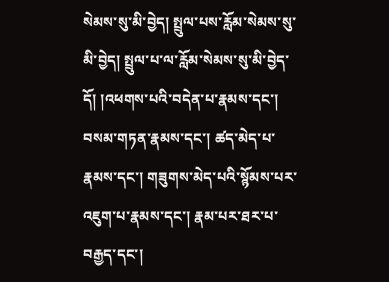སེམས་སུ་མི་བྱེད། སྤྲུལ་པས་རློམ་སེམས་སུ་མི་བྱེད། སྤྲུལ་པ་ལ་རློམ་སེམས་སུ་མི་བྱེད་དོ། །འཕགས་པའི་བདེན་པ་རྣམས་དང་། བསམ་གཏན་རྣམས་དང་། ཚད་མེད་པ་རྣམས་དང་། གཟུགས་མེད་པའི་སྙོམས་པར་འཇུག་པ་རྣམས་དང་། རྣམ་པར་ཐར་པ་བརྒྱད་དང་།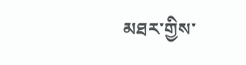མཐར་གྱིས་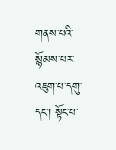གནས་པའི་སྙོམས་པར་འཇུག་པ་དགུ་དང་། སྟོང་པ་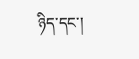ཉིད་དང་།